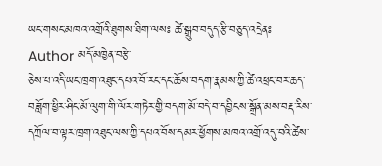ཡང་གསང་མཁའ་འགྲོའི་ཐུགས་ཐིག་ལསཿ ཚེ་སྒྲུབ་བདུད་རྩི་བཅུད་འདྲེནཿ
Author མདོ་མཁྱེན་བརྩེ་
ཅེས་པ་འདི་ཡང་ཁྲག་འཐུང་དཔའ་བོ་རང་དང་ཆོས་བདག་རྣམས་ཀྱི་ཚེ་འཕྲང་བར་ཆད་བཟློག་ཕྱིར་ཤིང་མོ་ལུག་གི་ལོར་གཏེར་གྱི་བདག་མོ་བདེ་བ་དབྱིངས་སྒྲོན་མས་བརྡ་རིས་དཀྲོལ་བ་ལྟར་ཁྲག་འཐུང་ལས་ཀྱི་དཔའ་བོས་དམར་ཕྱོགས་མཁའ་འགྲོ་འདུ་བའི་ཚེས་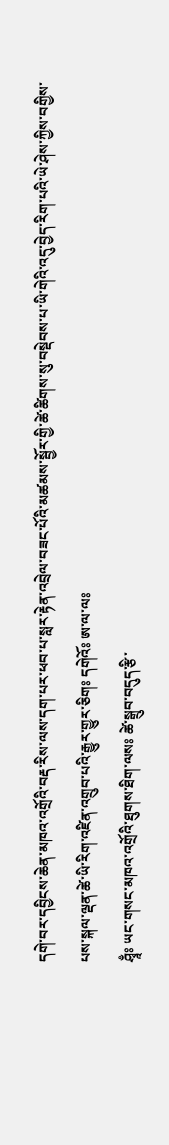དགེ་བར་དབྱིངས་ཆེན་མཁའ་འགྲོའི་བརྡ་རིས་ལས་དག་པར་ཕབ་པ་སླར་རྟེན་འབྲེལ་བཟང་པོའི་མཚམས་སྦྱོར་གྱི་ཚེ་ཚིགས་སུ་བསྡེབས་པ་ཡི་གེའི་འདུ་བྱེད་རིག་པའི་ཡེ་ཤེས་ཀྱིས་བགྱིས་པས་སྐལ་ལྡན་ཚེ་ཡི་རིག་འཛིན་འགྲུབ་པའི་རྒྱུར་གྱུར་ཅིགཿ དགེའོཿ ཨ་ལ་ལཿ
ཤྭཱྃཿ ཡང་གསང་མཁའ་འགྲོའི་ཐུགས་ཐིག་ལསཿ ཚེ་སྒྲུབ་བདུད་རྩི་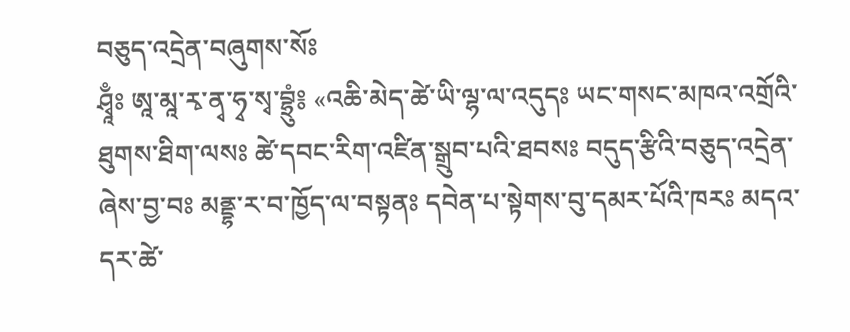བཅུད་འདྲེན་བཞུགས་སོཿ
ཤྭཱྃཿ ཨཱ་མཱ་རྭ་ནྭ་ཧྭ་སྭ་བྷྲུཾ༔ «འཆི་མེད་ཚེ་ཡི་ལྷ་ལ་འདུདཿ ཡང་གསང་མཁའ་འགྲོའི་ཐུགས་ཐིག་ལསཿ ཚེ་དབང་རིག་འཛིན་སྒྲུབ་པའི་ཐབསཿ བདུད་རྩིའི་བཅུད་འདྲེན་ཞེས་བྱ་བཿ མནྡྷ་ར་བ་ཁྱོད་ལ་བསྟནཿ དབེན་པ་སྟེགས་བུ་དམར་པོའི་ཁརཿ མདའ་དར་ཚེ་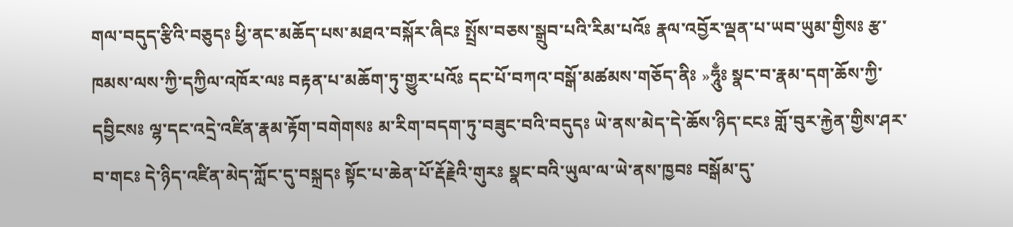གལ་བདུད་རྩིའི་བཅུདཿ ཕྱི་ནང་མཆོད་པས་མཐའ་བསྐོར་ཞིངཿ སྤྲོས་བཅས་སྒྲུབ་པའི་རིམ་པའོཿ རྣལ་འབྱོར་ལྡན་པ་ཡབ་ཡུམ་གྱིསཿ རྩ་ཁམས་ལས་ཀྱི་དཀྱིལ་འཁོར་ལཿ བརྟན་པ་མཆོག་ཏུ་གྱུར་པའོཿ དང་པོ་བཀའ་བསྒོ་མཚམས་གཅོད་ནིཿ »ཧཱུྃཿ སྣང་བ་རྣམ་དག་ཆོས་ཀྱི་དབྱིངསཿ ལྷ་དང་འདྲེ་འཛིན་རྣམ་རྟོག་བགེགསཿ མ་རིག་བདག་ཏུ་བཟུང་བའི་བདུདཿ ཡེ་ནས་མེད་དེ་ཆོས་ཉིད་ངངཿ གློ་བུར་རྐྱེན་གྱིས་ཤར་བ་གངཿ དེ་ཉིད་འཛིན་མེད་ཀློང་དུ་བསྐྲདཿ སྟོང་པ་ཆེན་པོ་རྡོརྗེའི་གུརཿ སྣང་བའི་ཡུལ་ལ་ཡེ་ནས་ཁྱབཿ བསྒོམ་དུ་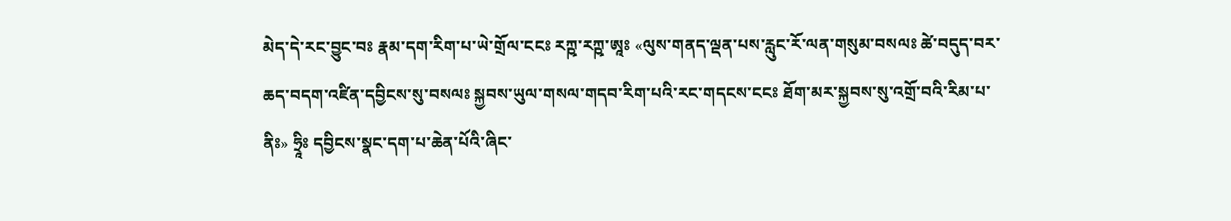མེད་དེ་རང་བྱུང་བཿ རྣམ་དག་རིག་པ་ཡེ་གྲོལ་ངངཿ རཀྵ་རཀྵ་ཨཱཿ «ལུས་གནད་ལྡན་པས་རླུང་རོ་ལན་གསུམ་བསལཿ ཚེ་བདུད་བར་ཆད་བདག་འཛིན་དབྱིངས་སུ་བསལཿ སྐྱབས་ཡུལ་གསལ་གདབ་རིག་པའི་རང་གདངས་ངངཿ ཐོག་མར་སྐྱབས་སུ་འགྲོ་བའི་རིམ་པ་ནིཿ» ཧྲཱིཿ དབྱིངས་སྣང་དག་པ་ཆེན་པོའི་ཞིང་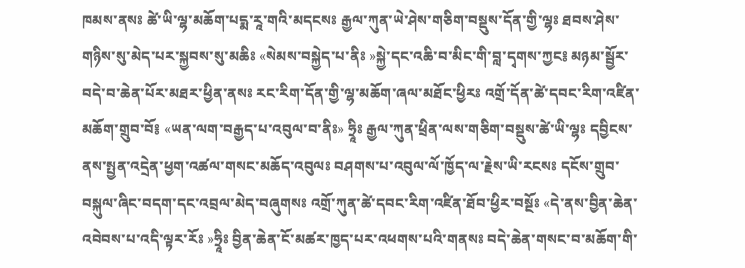ཁམས་ནསཿ ཚེ་ཡི་ལྷ་མཆོག་པདྨ་རཱ་གའི་མདངསཿ རྒྱལ་ཀུན་ཡེ་ཤེས་གཅིག་བསྡུས་དོན་གྱི་ལྷཿ ཐབས་ཤེས་གཉིས་སུ་མེད་པར་སྐྱབས་སུ་མཆིཿ «སེམས་བསྐྱེད་པ་ནིཿ »སྐྱེ་དང་འཆི་བ་མིང་གི་བླ་དྭགས་ཀྱང༔ མཉམ་སྦྱོར་བདེ་བ་ཆེན་པོར་མཐར་ཕྱིན་ནསཿ རང་རིག་དོན་གྱི་ལྷ་མཆོག་ཞལ་མཐོང་ཕྱིརཿ འགྲོ་དོན་ཚེ་དབང་རིག་འཛིན་མཆོག་གྲུབ་བོ༔ «ཡན་ལག་བརྒྱད་པ་འབུལ་བ་ནིཿ» ཧྲཱིཿ རྒྱལ་ཀུན་ཕྲིན་ལས་གཅིག་བསྡུས་ཚེ་ཡི་ལྷཿ དབྱིངས་ནས་སྤྱན་འདྲེན་ཕྱག་འཚལ་གསང་མཆོད་འབུལཿ བཤགས་པ་འབུལ་ལོ་ཁྱོད་ལ་རྗེས་ཡི་རངསཿ དངོས་གྲུབ་བསྐུལ་ཞིང་བདག་དང་འབྲལ་མེད་བཞུགསཿ འགྲོ་ཀུན་ཚེ་དབང་རིག་འཛིན་ཐོབ་ཕྱིར་བསྔོཿ «དེ་ནས་བྱིན་ཆེན་འབེབས་པ་འདི་ལྟར་རོཿ »ཧྲཱིཿ བྱིན་ཆེན་ངོ་མཚར་ཁྱད་པར་འཕགས་པའི་གནསཿ བདེ་ཆེན་གསང་བ་མཆོག་གི་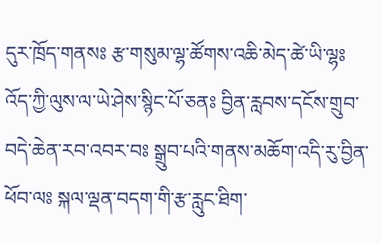དུར་ཁྲོད་གནསཿ རྩ་གསུམ་ལྷ་ཚོགས་འཆི་མེད་ཚེ་ཡི་ལྷཿ འོད་ཀྱི་ལུས་ལ་ཡེ་ཤེས་སྙིང་པོ་ཅནཿ བྱིན་རླབས་དངོས་གྲུབ་བདེ་ཆེན་རབ་འབར་བཿ སྒྲུབ་པའི་གནས་མཆོག་འདི་རུ་བྱིན་ཕོབ་ལཿ སྐལ་ལྡན་བདག་གི་རྩ་རླུང་ཐིག་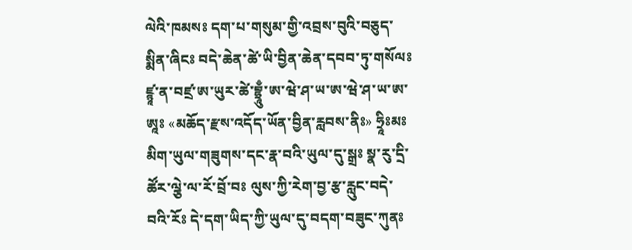ལེའི་ཁམསཿ དག་པ་གསུམ་གྱི་འབྲས་བུའི་བཅུད་སྨིན་ཞིངཿ བདེ་ཆེན་ཚེ་ཡི་བྱིན་ཆེན་དབབ་ཏུ་གསོལཿ ཛྙཱ་ན་བཛྲ་ཨ་ཡུར་ཚེ་བྷྲཱུྃ་ཨ་ཝེ་ཤ་ཡ་ཨ་ཝེ་ཤ་ཡ་ཨ་ཨཱཿ «མཆོད་རྫས་འདོད་ཡོན་བྱིན་རླབས་ནིཿ» ཧྲཱིཿམཿ མིག་ཡུལ་གཟུགས་དང་རྣ་བའི་ཡུལ་དུ་སྒྲཿ སྣ་རུ་དྲི་ཚོར་ལྕེ་ལ་རོ་བྲོ་བཿ ལུས་ཀྱི་རེག་བྱ་རྩ་རླུང་བདེ་བའི་རོཿ དེ་དག་ཡིད་ཀྱི་ཡུལ་དུ་བདག་བཟུང་ཀུནཿ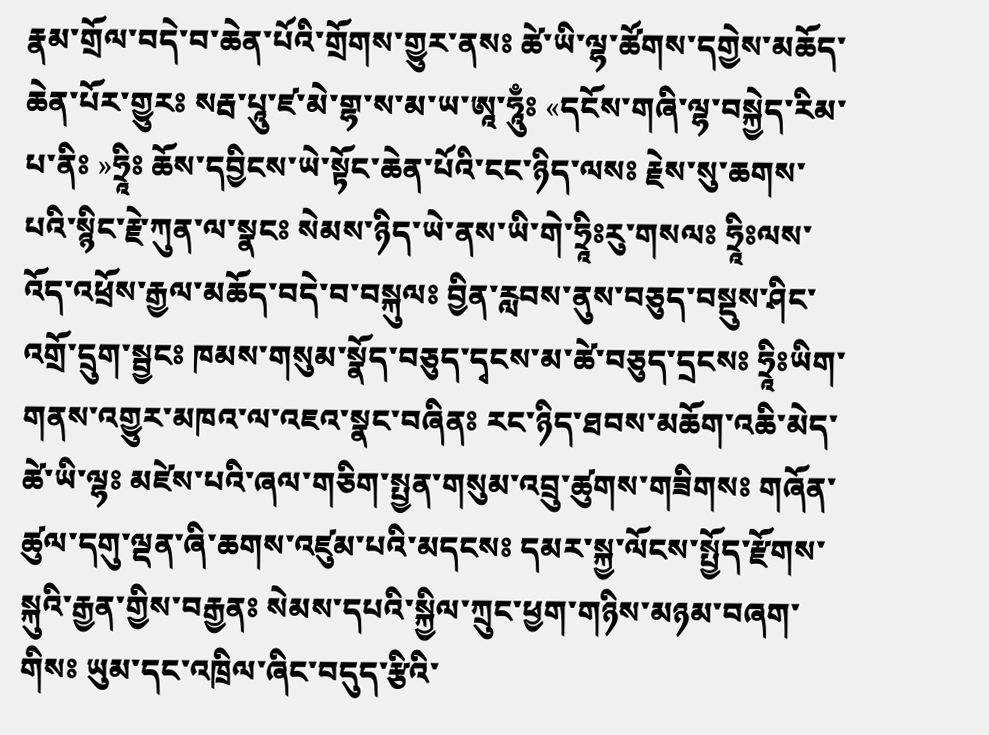རྣམ་གྲོལ་བདེ་བ་ཆེན་པོའི་གྲོགས་གྱུར་ནསཿ ཚེ་ཡི་ལྷ་ཚོགས་དགྱེས་མཆོད་ཆེན་པོར་གྱུརཿ སརྦ་པཱུ་ཛ་མེ་གྷ་ས་མ་ཡ་ཨཱ་ཧཱུྃཿ «དངོས་གཞི་ལྷ་བསྐྱེད་རིམ་པ་ནིཿ »ཧྲཱིཿ ཆོས་དབྱིངས་ཡེ་སྟོང་ཆེན་པོའི་ངང་ཉིད་ལསཿ རྗེས་སུ་ཆགས་པའི་སྙིང་རྗེ་ཀུན་ལ་སྣངཿ སེམས་ཉིད་ཡེ་ནས་ཡི་གེ་ཧྲཱིཿརུ་གསལཿ ཧྲཱིཿལས་འོད་འཕྲོས་རྒྱལ་མཆོད་བདེ་བ་བསྐུལཿ བྱིན་རླབས་ནུས་བཅུད་བསྡུས་ཤིང་འགྲོ་དྲུག་སྦྱངཿ ཁམས་གསུམ་སྣོད་བཅུད་དྭངས་མ་ཚེ་བཅུད་དྲངསཿ ཧྲཱིཿཡིག་གནས་འགྱུར་མཁའ་ལ་འཇའ་སྣང་བཞིནཿ རང་ཉིད་ཐབས་མཆོག་འཆི་མེད་ཚེ་ཡི་ལྷཿ མཛེས་པའི་ཞལ་གཅིག་སྤྱན་གསུམ་འབྲུ་ཚུགས་གཟིགསཿ གཞོན་ཚུལ་དགུ་ལྡན་ཞི་ཆགས་འཛུམ་པའི་མདངསཿ དམར་སྐྱ་ལོངས་སྤྱོད་རྫོགས་སྐུའི་རྒྱན་གྱིས་བརྒྱནཿ སེམས་དཔའི་སྐྱིལ་ཀྲུང་ཕྱག་གཉིས་མཉམ་བཞག་གིསཿ ཡུམ་དང་འཁྲིལ་ཞིང་བདུད་རྩིའི་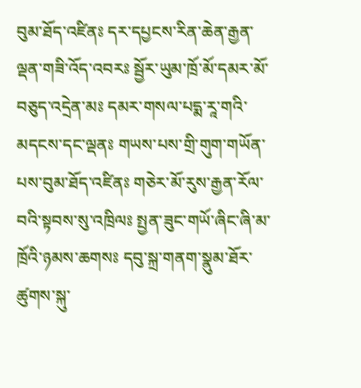བུམ་ཐོད་འཛིནཿ དར་དཔྱངས་རིན་ཆེན་རྒྱན་ལྡན་གཟི་འོད་འབརཿ སྦྱོར་ཡུམ་ཁྲོ་མོ་དམར་མོ་བཅུད་འདྲེན་མཿ དམར་གསལ་པདྨ་རཱ་གའི་མདངས་དང་ལྡནཿ གཡས་པས་གྲི་གུག་གཡོན་པས་བུམ་ཐོད་འཛིནཿ གཅེར་མོ་རུས་རྒྱན་རོལ་བའི་སྟབས་སུ་འཁྲིལཿ སྤྱན་ཟུང་གཡོ་ཞིང་ཞི་མ་ཁྲོའི་ཉམས་ཆགསཿ དབུ་སྐྲ་གནག་སྣུམ་ཐོར་ཚུགས་སྐུ་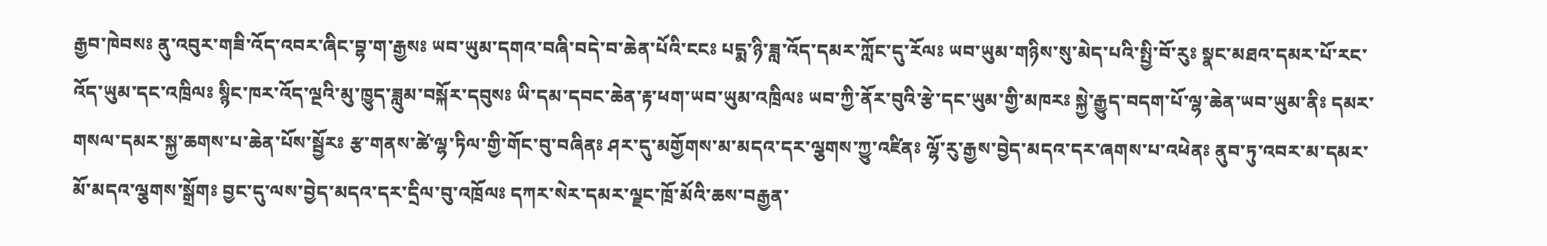རྒྱབ་ཁེབསཿ ནུ་འབུར་གཟི་འོད་འབར་ཞིང་བྷ་ག་རྒྱསཿ ཡབ་ཡུམ་དགའ་བཞི་བདེ་བ་ཆེན་པོའི་ངངཿ པདྨ་ཉི་ཟླ་འོད་དམར་ཀློང་དུ་རོལཿ ཡབ་ཡུམ་གཉིས་སུ་མེད་པའི་སྤྱི་བོ་རུཿ སྣང་མཐའ་དམར་པོ་རང་འོད་ཡུམ་དང་འཁྲིལཿ སྙིང་ཁར་འོད་ལྔའི་མུ་ཁྱུད་ཟླུམ་བསྐོར་དབུསཿ ཡི་དམ་དབང་ཆེན་རྟ་ཕག་ཡབ་ཡུམ་འཁྲིལཿ ཡབ་ཀྱི་ནོར་བུའི་རྩེ་དང་ཡུམ་གྱི་མཁརཿ སྐྱེ་རྒྱུད་བདག་པོ་ལྷ་ཆེན་ཡབ་ཡུམ་ནིཿ དམར་གསལ་དམར་སྐྱ་ཆགས་པ་ཆེན་པོས་སྦྱོརཿ རྩ་གནས་ཚེ་ལྷ་ཏིལ་གྱི་གོང་བུ་བཞིནཿ ཤར་དུ་མགྱོགས་མ་མདའ་དར་ལྕགས་ཀྱུ་འཛིནཿ ལྷོ་རུ་རྒྱས་བྱེད་མདའ་དར་ཞགས་པ་འཕེནཿ ནུབ་ཏུ་འབར་མ་དམར་མོ་མདའ་ལྕགས་སྒྲོགཿ བྱང་དུ་ལས་བྱེད་མདའ་དར་དྲིལ་བུ་འཁྲོལཿ དཀར་སེར་དམར་ལྗང་ཁྲོ་མོའི་ཆས་བརྒྱན་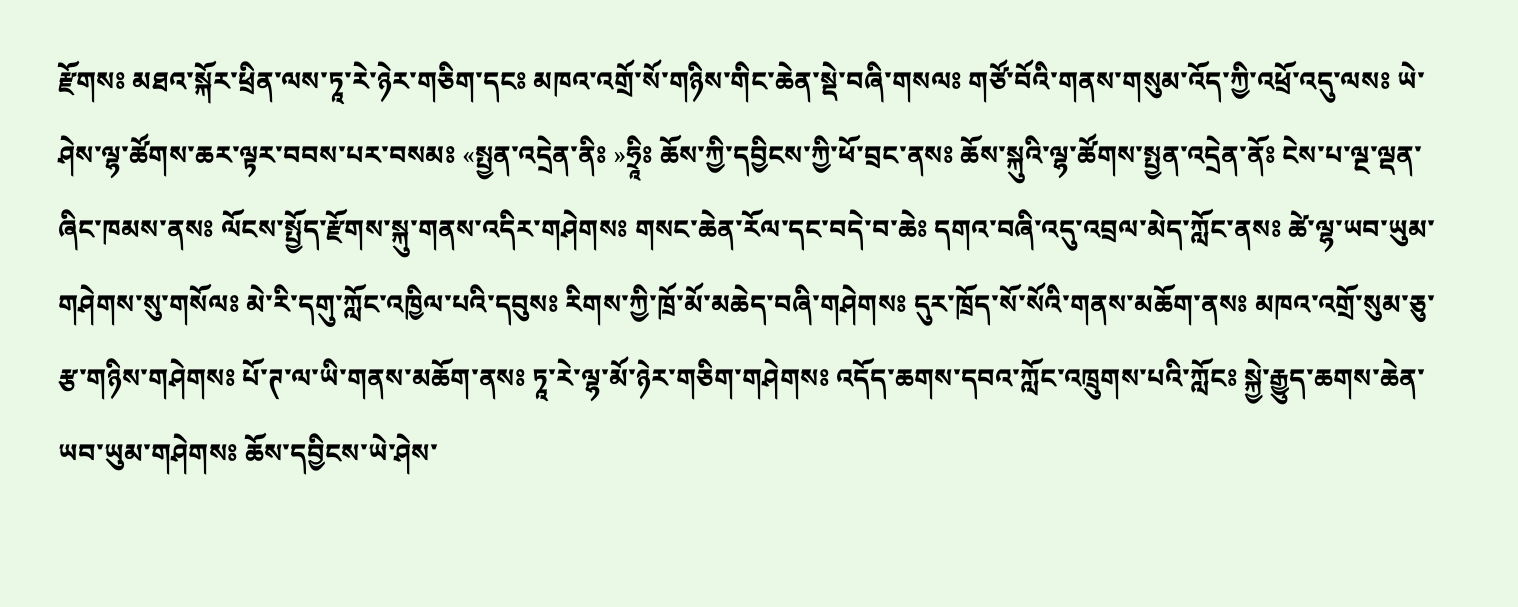རྫོགསཿ མཐའ་སྐོར་ཕྲིན་ལས་ཏཱ་རེ་ཉེར་གཅིག་དངཿ མཁའ་འགྲོ་སོ་གཉིས་གིང་ཆེན་སྡེ་བཞི་གསལཿ གཙོ་བོའི་གནས་གསུམ་འོད་ཀྱི་འཕྲོ་འདུ་ལསཿ ཡེ་ཤེས་ལྷ་ཚོགས་ཆར་ལྟར་བབས་པར་བསམཿ «སྤྱན་འདྲེན་ནིཿ »ཧྲཱིཿ ཆོས་ཀྱི་དབྱིངས་ཀྱི་ཕོ་བྲང་ནསཿ ཆོས་སྐུའི་ལྷ་ཚོགས་སྤྱན་འདྲེན་ནོཿ ངེས་པ་ལྔ་ལྡན་ཞིང་ཁམས་ནསཿ ལོངས་སྤྱོད་རྫོགས་སྐུ་གནས་འདིར་གཤེགསཿ གསང་ཆེན་རོལ་དང་བདེ་བ་ཆེཿ དགའ་བཞི་འདུ་འབྲལ་མེད་ཀློང་ནསཿ ཚེ་ལྷ་ཡབ་ཡུམ་གཤེགས་སུ་གསོལཿ མེ་རི་དགུ་ཀློང་འཁྱིལ་པའི་དབུསཿ རིགས་ཀྱི་ཁྲོ་མོ་མཆེད་བཞི་གཤེགསཿ དུར་ཁྲོད་སོ་སོའི་གནས་མཆོག་ནསཿ མཁའ་འགྲོ་སུམ་ཅུ་རྩ་གཉིས་གཤེགསཿ པོ་ཊ་ལ་ཡི་གནས་མཆོག་ནསཿ ཏཱ་རེ་ལྷ་མོ་ཉེར་གཅིག་གཤེགསཿ འདོད་ཆགས་དབའ་ཀློང་འཁྲུགས་པའི་ཀློངཿ སྐྱེ་རྒྱུད་ཆགས་ཆེན་ཡབ་ཡུམ་གཤེགསཿ ཆོས་དབྱིངས་ཡེ་ཤེས་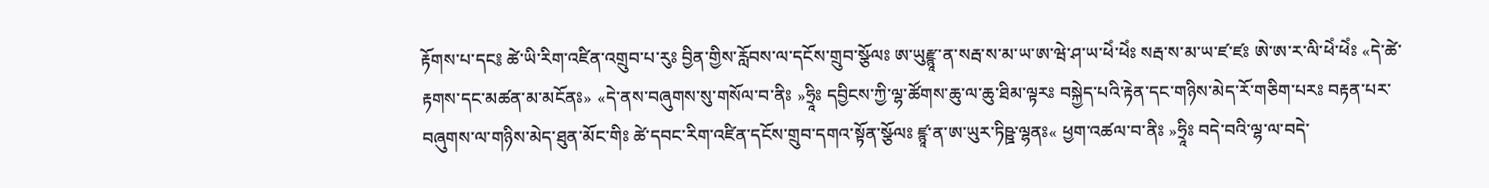རྟོགས་པ་དང༔ ཚེ་ཡི་རིག་འཛིན་འགྲུབ་པ་རུཿ བྱིན་གྱིས་རློབས་ལ་དངོས་གྲུབ་སྩོལཿ ཨ་ཡུརྫྙཱ་ན་སརྦ་ས་མ་ཡ་ཨ་ཝེ་ཤ་ཡ་ཕེཾ་ཕེཾཿ སརྦ་ས་མ་ཡ་ཛ་ཛཿ ཨེ་ཨ་ར་ལི་ཕེཾ་ཕེཾཿ «དེ་ཚེ་རྟགས་དང་མཚན་མ་མངོནཿ» «དེ་ནས་བཞུགས་སུ་གསོལ་བ་ནིཿ »ཧྲཱིཿ དབྱིངས་ཀྱི་ལྷ་ཚོགས་ཆུ་ལ་ཆུ་ཐིམ་ལྟརཿ བསྐྱེད་པའི་རྟེན་དང་གཉིས་མེད་རོ་གཅིག་པརཿ བརྟན་པར་བཞུགས་ལ་གཉིས་མེད་ཐུན་མོང་གིཿ ཚེ་དབང་རིག་འཛིན་དངོས་གྲུབ་དགའ་སྟོན་སྩོལཿ ཛྙཱ་ན་ཨ་ཡུར་ཏིཥྛ་ལྷནཿ« ཕྱག་འཚལ་བ་ནིཿ »ཧྲཱིཿ བདེ་བའི་ལྷ་ལ་བདེ་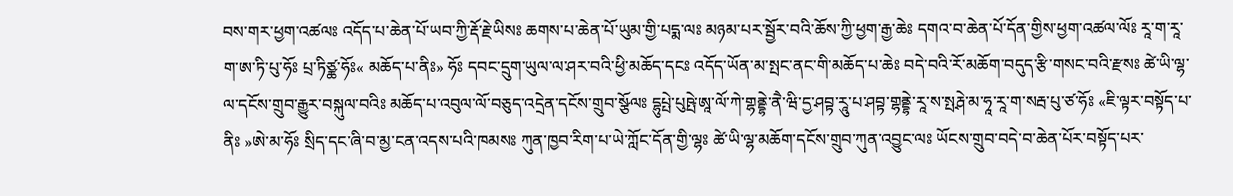བས་གར་ཕྱག་འཚལཿ འདོད་པ་ཆེན་པོ་ཡབ་ཀྱི་རྡོ་རྗེ་ཡིསཿ ཆགས་པ་ཆེན་པོ་ཡུམ་གྱི་པདྨ་ལཿ མཉམ་པར་སྦྱོར་བའི་ཆོས་ཀྱི་ཕྱག་རྒྱ་ཆེཿ དགའ་བ་ཆེན་པོ་དོན་གྱིས་ཕྱག་འཚལ་ལོཿ རཱ་ག་རཱ་ག་ཨ་ཏི་པུ་ཧོཿ པྲ་ཏིཙྪ་ཧོཿ« མཆོད་པ་ནིཿ» ཧོཿ དབང་དྲུག་ཡུལ་ལ་ཤར་བའི་ཕྱི་མཆོད་དངཿ འདོད་ཡོན་མ་སྤང་ནང་གི་མཆོད་པ་ཆེཿ བདེ་བའི་རོ་མཆོག་བདུད་རྩི་གསང་བའི་རྫསཿ ཚེ་ཡི་ལྷ་ལ་དངོས་གྲུབ་རྒྱུར་བསྐུལ་བའིཿ མཆོད་པ་འབུལ་ལོ་བཅུད་འདྲེན་དངོས་གྲུབ་སྩོལཿ དྷུཔྤེ་པུཥྤེ་ཨཱ་ལོ་ཀེ་གྷནྡྷེ་ནཻ་ཝི་དྱ་ཤབྟ་རཱུ་པ་ཤབྟ་གྷནྡྷེ་རཱ་ས་སྤརྴེ་མ་ཧཱ་རཱ་ག་སརྦ་པུ་ཙ་ཧོཿ «ཇི་ལྟར་བསྟོད་པ་ནིཿ »ཨེ་མ་ཧོཿ སྲིད་དང་ཞི་བ་མྱ་ངན་འདས་པའི་ཁམསཿ ཀུན་ཁྱབ་རིག་པ་ཡེ་ཀློང་དོན་གྱི་ལྷཿ ཚེ་ཡི་ལྷ་མཆོག་དངོས་གྲུབ་ཀུན་འབྱུང་ལཿ ཡོངས་གྲུབ་བདེ་བ་ཆེན་པོར་བསྟོད་པར་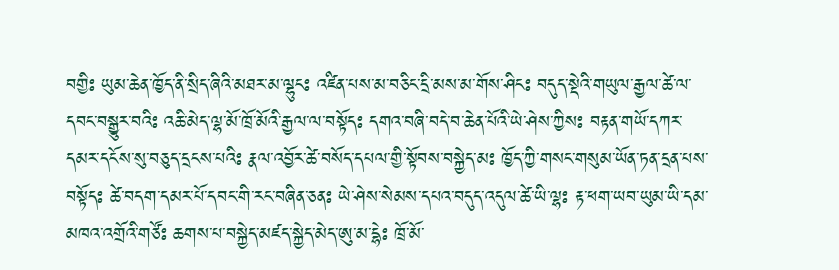བགྱིཿ ཡུམ་ཆེན་ཁྱོད་ནི་སྲིད་ཞིའི་མཐར་མ་ལྷུངཿ འཛིན་པས་མ་བཅིང་དྲི་མས་མ་གོས་ཤིངཿ བདུད་སྡེའི་གཡུལ་རྒྱལ་ཚེ་ལ་དབང་བསྒྱུར་བའིཿ འཆི་མེད་ལྷ་མོ་ཁྲོ་མོའི་རྒྱལ་ལ་བསྟོདཿ དགའ་བཞི་བདེ་བ་ཆེན་པོའི་ཡེ་ཤེས་ཀྱིསཿ བརྟན་གཡོ་དཀར་དམར་དངོས་སུ་བཅུད་དྲངས་པའིཿ རྣལ་འབྱོར་ཚེ་བསོད་དཔལ་གྱི་སྟོབས་བསྐྱེད་མཿ ཁྱོད་ཀྱི་གསང་གསུམ་ཡོན་ཏན་དྲན་པས་བསྟོདཿ ཚེ་བདག་དམར་པོ་དབང་གི་རང་བཞིན་ཅནཿ ཡེ་ཤེས་སེམས་དཔའ་བདུད་འདུལ་ཚེ་ཡི་ལྷཿ རྟ་ཕག་ཡབ་ཡུམ་ཡི་དམ་མཁའ་འགྲོའི་གཙོཿ ཆགས་པ་བསྐྱེད་མཛད་སྐྱེད་མེད་ཨུ་མ་དྷེཿ ཁྲོ་མོ་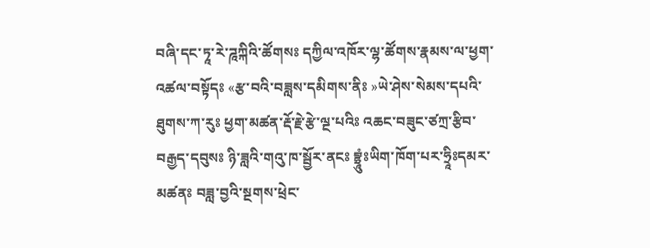བཞི་དང་ཏཱ་རེ་ཌཱཀྐིའི་ཚོགསཿ དཀྱིལ་འཁོར་ལྷ་ཚོགས་རྣམས་ལ་ཕྱག་འཚལ་བསྟོདཿ «རྩ་བའི་བཟླས་དམིགས་ནིཿ »ཡེ་ཤེས་སེམས་དཔའི་ཐུགས་ཀ་རུཿ ཕྱག་མཚན་རྡོ་རྗེ་རྩེ་ལྔ་པའིཿ འཆང་བཟུང་ཙཀྲ་རྩིབ་བརྒྱད་དབུསཿ ཉི་ཟླའི་གའུ་ཁ་སྦྱོར་ནངཿ བྷྲཱུཾཿཡིག་ཁོག་པར་ཧྲཱིཿདམར་མཚནཿ བཟླ་བྱའི་སྔགས་ཕྲེང་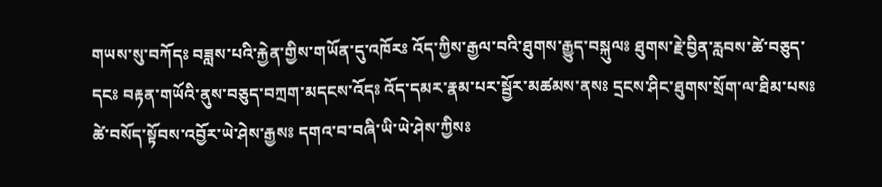གཡས་སུ་བཀོདཿ བཟླས་པའི་རྐྱེན་གྱིས་གཡོན་དུ་འཁོརཿ འོད་ཀྱིས་རྒྱལ་བའི་ཐུགས་རྒྱུད་བསྐུལཿ ཐུགས་རྗེ་བྱིན་རླབས་ཚེ་བཅུད་དངཿ བརྟན་གཡོའི་ནུས་བཅུད་བཀྲག་མདངས་འོདཿ འོད་དམར་རྣམ་པར་སྦྱོར་མཚམས་ནསཿ དྲངས་ཤིང་ཐུགས་སྲོག་ལ་ཐིམ་པསཿ ཚེ་བསོད་སྟོབས་འབྱོར་ཡེ་ཤེས་རྒྱསཿ དགའ་བ་བཞི་ཡི་ཡེ་ཤེས་ཀྱིསཿ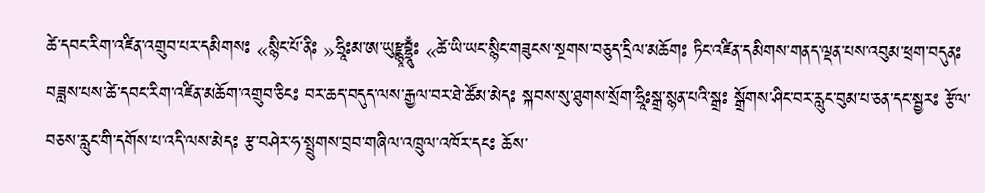ཚེ་དབང་རིག་འཛིན་འགྲུབ་པར་དམིགསཿ «སྙིང་པོ་ནིཿ »ཧྲཱིཿམ་ཨ་ཡུརྫྙཱབྷྲཱུྃཿ «ཚེ་ཡི་ཡང་སྙིང་གཟུངས་སྔགས་བཅུད་དྲིལ་མཆོགཿ ཏིང་འཛིན་དམིགས་གནད་ལྡན་པས་འབུམ་ཕྲག་བདུནཿ བཟླས་པས་ཚེ་དབང་རིག་འཛིན་མཆོག་འགྲུབ་ཅིངཿ བར་ཆད་བདུད་ལས་རྒྱལ་བར་ཐེ་ཚོམ་མེདཿ སྐབས་སུ་ཐུགས་སྲོག་ཧྲཱིཿསྒྲ་སྙན་པའི་སྒྲཿ སྒྲོགས་ཤིང་བར་རླུང་བུམ་པ་ཅན་དང་སྦྱརཿ རྩོལ་བཅས་རླུང་གི་དགོས་པ་འདི་ལས་མེདཿ རྩ་བཤེར་ཧ་སྤྲུགས་བྲབ་གཞིལ་འཁྲུལ་འཁོར་དངཿ ཆོས་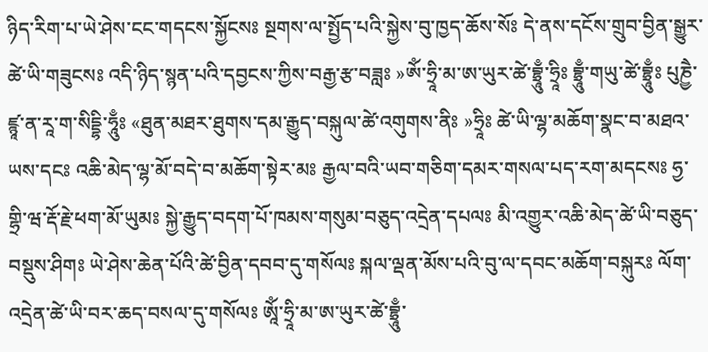ཉིད་རིག་པ་ཡེ་ཤེས་ངང་གདངས་སྐྱོངསཿ སྔགས་ལ་སྤྱོད་པའི་སྐྱེས་བུ་ཁྱད་ཆོས་སོཿ དེ་ནས་དངོས་གྲུབ་བྱིན་སྒྱུར་ཚེ་ཡི་གཟུངསཿ འདི་ཉིད་སྙན་པའི་དབྱངས་ཀྱིས་བརྒྱ་རྩ་བཟླཿ »ཨོཾ་ཧྲཱི་མ་ཨ་ཡུར་ཚེ་བྷྲཱུྃ་ཧྲཱིཿ བྷྲཱུྃ་གཡུ་ཚེ་བྷྲཱུྃཿ པུཎྱཻ་ཛྙཱ་ན་རཱ་ག་སིདྡྷི་ཧཱུྃཿ «ཐུན་མཐར་ཐུགས་དམ་རྒྱུད་བསྐུལ་ཚེ་འགུགས་ནིཿ »ཧྲཱིཿ ཚེ་ཡི་ལྷ་མཆོག་སྣང་བ་མཐའ་ཡས་དངཿ འཆི་མེད་ལྷ་མོ་བདེ་བ་མཆོག་སྟེར་མཿ རྒྱལ་བའི་ཡབ་གཅིག་དམར་གསལ་པད་རག་མདངསཿ ཧྱ་གྷྲི་ཝ་རྡོ་རྗེ་ཕག་མོ་ཡུམཿ སྐྱེ་རྒྱུད་བདག་པོ་ཁམས་གསུམ་བཅུད་འདྲེན་དཔལཿ མི་འགྱུར་འཆི་མེད་ཚེ་ཡི་བཅུད་བསྡུས་ཤིགཿ ཡེ་ཤེས་ཆེན་པོའི་ཚེ་བྱིན་དབབ་དུ་གསོལཿ སྐལ་ལྡན་མོས་པའི་བུ་ལ་དབང་མཆོག་བསྐུརཿ ལོག་འདྲེན་ཚེ་ཡི་བར་ཆད་བསལ་དུ་གསོལཿ ཨཱོཾ་ཧྲཱི་མ་ཨ་ཡུར་ཚེ་བྷྲཱུྃ་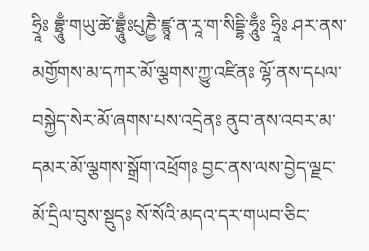ཧྲཱིཿ བྷྲཱུྃ་གཡུ་ཚེ་བྷྲཱུྃཿཔུཎྱཻ་ཛྙཱ་ན་རཱ་ག་སིདྡྷི་ཧཱུྃཿ ཧྲཱིཿ ཤར་ནས་མགྱོགས་མ་དཀར་མོ་ལྕགས་ཀྱུ་འཛིནཿ ལྷོ་ནས་དཔལ་བསྐྱེད་སེར་མོ་ཞགས་པས་འདྲེནཿ ནུབ་ནས་འབར་མ་དམར་མོ་ལྕགས་སྒྲོག་འཕྲོགཿ བྱང་ནས་ལས་བྱེད་ལྗང་མོ་དྲིལ་བུས་སྡུདཿ སོ་སོའི་མདའ་དར་གཡབ་ཅིང་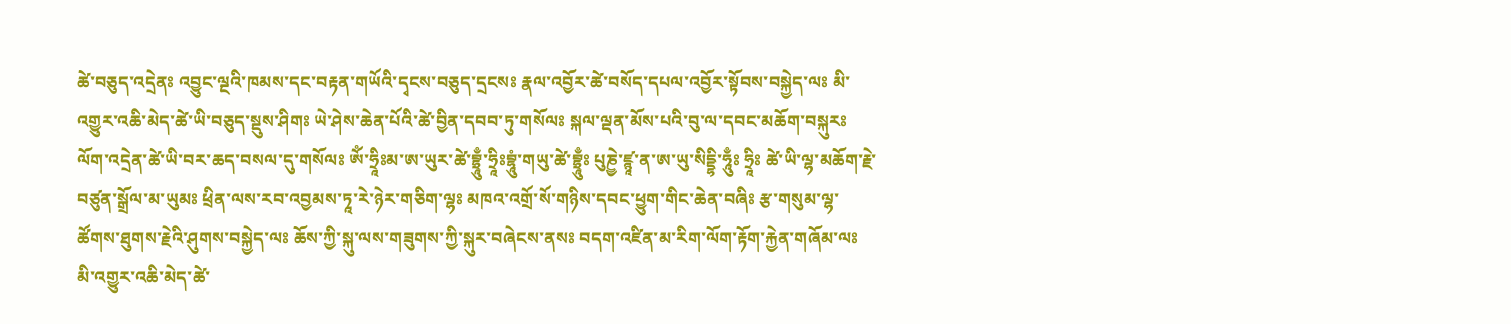ཚེ་བཅུད་འདྲེནཿ འབྱུང་ལྔའི་ཁམས་དང་བརྟན་གཡོའི་དྭངས་བཅུད་དྲངསཿ རྣལ་འབྱོར་ཚེ་བསོད་དཔལ་འབྱོར་སྟོབས་བསྐྱེད་ལཿ མི་འགྱུར་འཆི་མེད་ཚེ་ཡི་བཅུད་སྡུས་ཤིགཿ ཡེ་ཤེས་ཆེན་པོའི་ཚེ་བྱིན་དབབ་ཏུ་གསོལཿ སྐལ་ལྡན་མོས་པའི་བུ་ལ་དབང་མཆོག་བསྐུརཿ ལོག་འདྲེན་ཚེ་ཡི་བར་ཆད་བསལ་དུ་གསོལཿ ཨོཾ་ཧྲཱིཿམ་ཨ་ཡུར་ཚེ་བྷྲཱུྃ་ཧྲཱིཿབྷཱུཾ་གཡུ་ཚེ་བྷྲཱུྃཿ པུཎྱེ་ཛྙཱ་ན་ཨ་ཡུ་སིདྡྷི་ཧཱུྃཿ ཧྲཱིཿ ཚེ་ཡི་ལྷ་མཆོག་རྗེ་བཙུན་སྒྲོལ་མ་ཡུམཿ ཕྲིན་ལས་རབ་འབྱམས་ཏཱ་རེ་ཉེར་གཅིག་ལྷཿ མཁའ་འགྲོ་སོ་གཉིས་དབང་ཕྱུག་གིང་ཆེན་བཞིཿ རྩ་གསུམ་ལྷ་ཚོགས་ཐུགས་རྗེའི་ཤུགས་བསྐྱེད་ལཿ ཆོས་ཀྱི་སྐུ་ལས་གཟུགས་ཀྱི་སྐུར་བཞེངས་ནསཿ བདག་འཛིན་མ་རིག་ལོག་རྟོག་རྐྱེན་གཞོམ་ལཿ མི་འགྱུར་འཆི་མེད་ཚེ་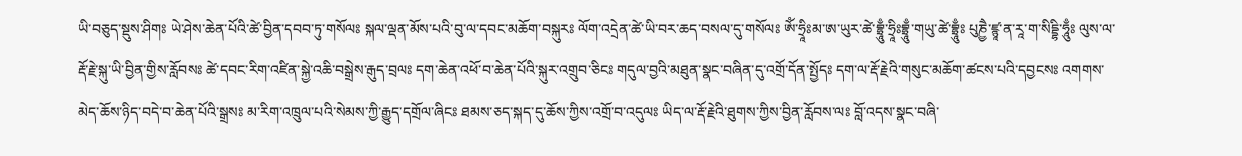ཡི་བཅུད་སྡུས་ཤིགཿ ཡེ་ཤེས་ཆེན་པོའི་ཚེ་བྱིན་དབབ་ཏུ་གསོལཿ སྐལ་ལྡན་མོས་པའི་བུ་ལ་དབང་མཆོག་བསྐུརཿ ལོག་འདྲེན་ཚེ་ཡི་བར་ཆད་བསལ་དུ་གསོལཿ ཨོཾ་ཧྲཱིཿམ་ཨ་ཡུར་ཚེ་བྷྲཱུྃ་ཧྲཱིཿབྷྲཱུྃ་གཡུ་ཚེ་བྷྲཱུྃཿ པུཎྱཻ་ཛྙཱ་ན་རཱ་ག་སིདྡྷི་ཧཱུྃཿ ལུས་ལ་རྡོ་རྗེ་སྐུ་ཡི་བྱིན་གྱིས་རློབསཿ ཚེ་དབང་རིག་འཛིན་སྐྱེ་འཆི་བསྒྲེས་རྒུད་བྲལཿ དག་ཆེན་འཕོ་བ་ཆེན་པོའི་སྐུར་འགྲུབ་ཅིངཿ གདུལ་བྱའི་མཐུན་སྣང་བཞིན་དུ་འགྲོ་དོན་སྤྱོདཿ དག་ལ་རྡོ་རྗེའི་གསུང་མཆོག་ཚངས་པའི་དབྱངསཿ འགགས་མེད་ཆོས་ཉིད་བདེ་བ་ཆེན་པོའི་སྒྲསཿ མ་རིག་འཁྲུལ་པའི་སེམས་ཀྱི་རྒྱུད་དགྲོལ་ཞིངཿ ཐམས་ཅད་སྐད་དུ་ཆོས་ཀྱིས་འགྲོ་བ་འདུལཿ ཡིད་ལ་རྡོ་རྗེའི་ཐུགས་ཀྱིས་བྱིན་རློབས་ལཿ བློ་འདས་སྣང་བཞི་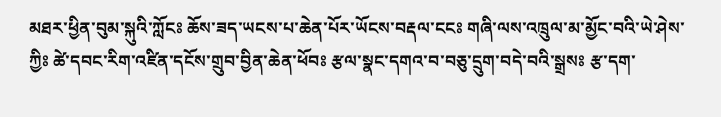མཐར་ཕྱིན་བུམ་སྐུའི་ཀློངཿ ཆོས་ཟད་ཡངས་པ་ཆེན་པོར་ཡོངས་བརྡལ་ངངཿ གཞི་ལས་འཁྲུལ་མ་མྱོང་བའི་ཡེ་ཤེས་ཀྱིཿ ཚེ་དབང་རིག་འཛིན་དངོས་གྲུབ་བྱིན་ཆེན་ཕོབཿ རྩལ་སྣང་དགའ་བ་བཅུ་དྲུག་བདེ་བའི་སྒྲསཿ རྩ་དག་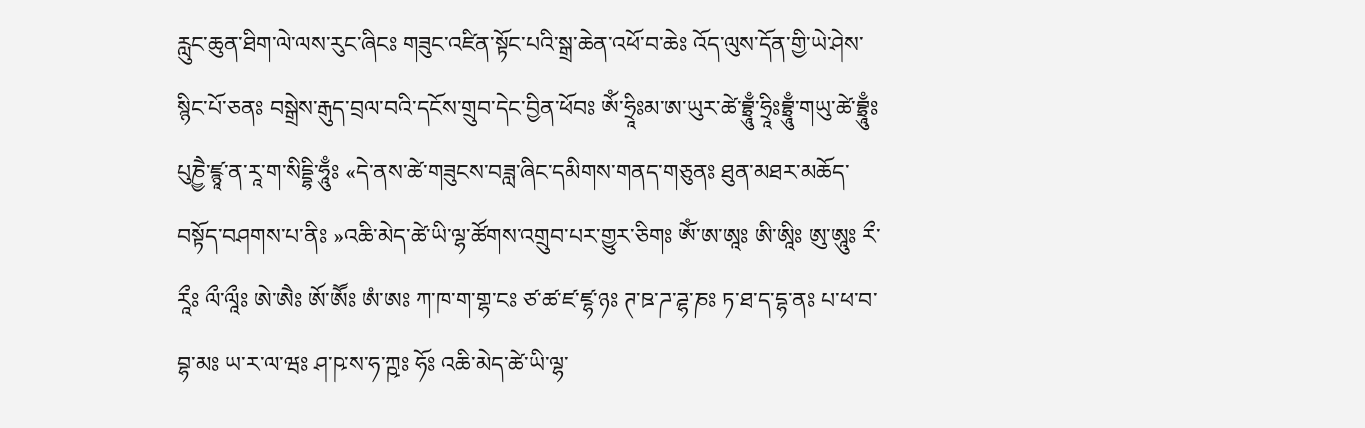རླུང་ཆུན་ཐིག་ལེ་ལས་རུང་ཞིངཿ གཟུང་འཛིན་སྟོང་པའི་སྒྲ་ཆེན་འཕོ་བ་ཆེཿ འོད་ལུས་དོན་གྱི་ཡེ་ཤེས་སྙིང་པོ་ཅནཿ བསྒྲེས་རྒུད་བྲལ་བའི་དངོས་གྲུབ་དེང་བྱིན་ཕོབཿ ཨོཾ་ཧྲཱིཿམ་ཨ་ཡུར་ཚེ་བྷྲཱུྃ་ཧྲཱིཿབྷྲཱུྃ་གཡུ་ཚེ་བྷྲཱུྃཿ པུཎྱཻ་ཛྙཱ་ན་རཱ་ག་སིདྡྷི་ཧཱུྃཿ «དེ་ནས་ཚེ་གཟུངས་བཟླ་ཞིང་དམིགས་གནད་གཅུནཿ ཐུན་མཐར་མཆོད་བསྟོད་བཤགས་པ་ནིཿ »འཆི་མེད་ཚེ་ཡི་ལྷ་ཚོགས་འགྲུབ་པར་གྱུར་ཅིགཿ ཨོཾ་ཨ་ཨཱཿ ཨི་ཨཱིཿ ཨུ་ཨཱུཿ རྀ་རཱྀཿ ལྀ་ལཱྀཿ ཨེ་ཨཻཿ ཨོ་ཨཽཿ ཨཾ་ཨཿ ཀ་ཁ་ག་གྷ་ངཿ ཙ་ཚ་ཛ་ཛྷ་ཉཿ ཊ་ཋ་ཌ་ཌྷ་ཎཿ ཏ་ཐ་ད་དྷ་ནཿ པ་ཕ་བ་བྷ་མཿ ཡ་ར་ལ་ཝཿ ཤ་ཥ་ས་ཧ་ཀྵཿ ཧོཿ འཆི་མེད་ཚེ་ཡི་ལྷ་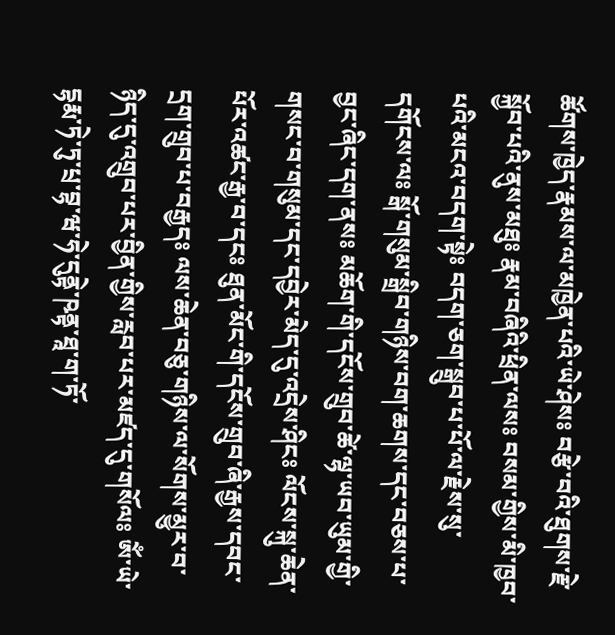ཚོགས་ཁྱེད་རྣམས་ལ་མཁྱེན་པའི་ཡེ་ཤེསཿ བརྩེ་བའི་ཐུགས་རྗེ་སྐྱོབ་པའི་ནུས་མཐུཿ རྣམ་བཞིའི་ཕྲིན་ལསཿ བསམ་གྱིས་མི་ཁྱབ་པའི་མངའ་བདག་སྟེཿ བདག་ཅག་སྒྲུབ་པ་པོ་ལ་རྗེས་སུ་དགོངས་ལཿ སྒོ་གསུམ་སྒྲིབ་གཉིས་བག་ཆགས་དང་བཅས་པ་བྱང་ཞིང་དག་ནསཿ མཆོག་གི་དངོས་གྲུབ་ཚེ་ལྷ་ཡབ་ཡུམ་གྱི་གསང་བ་གསུམ་དང་དབྱེར་མེད་དུ་འདྲེས་ཤིངཿ ལོངས་སྐུ་ཆེན་པོར་འཚང་རྒྱ་བ་དངཿ ཐུན་མོང་གི་དངོས་གྲུབ་ཞི་རྒྱས་དབང་དྲག་གྲུབ་པ་བརྒྱདཿ ལས་ཆེན་བཅུ་གཉིས་ལ་སོགས་མྱུར་བ་ཉིད་དུ་འགྲུབ་པར་བྱིན་གྱིས་རླབ་པར་མཛད་དུ་གསོལཿ ཨོཾ་ཡེ་དྷརྨ་ཏེ་ཏུ་པྲ་བྷ་ཝ་ཧེ་དུནྟེ་ཥནྟ་ཐཱ་ག་ཏོ་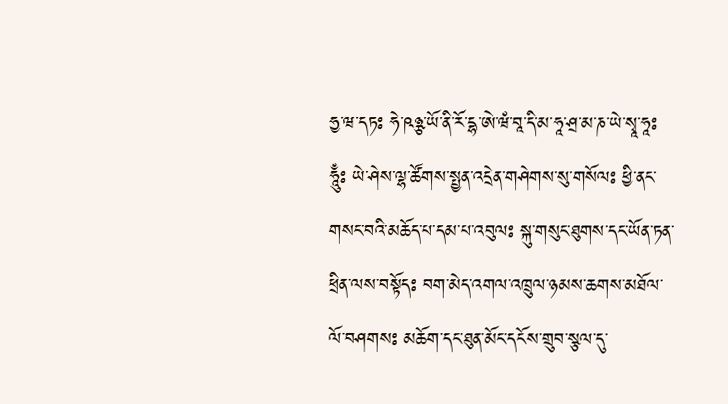ཧྱ་ཝ་དཏཿ ཧེ་ཥཉྩ་ཡོ་ནི་རོ་དྷ་ཨེ་ཝཾ་བཱ་དི་མ་ཧཱ་ཤྲ་མ་ཎ་ཡེ་སྭཱ་ཧཱཿ ཧཱུྃཿ ཡེ་ཤེས་ལྷ་ཚོགས་སྤྱན་འདྲེན་གཤེགས་སུ་གསོལཿ ཕྱི་ནང་གསང་བའི་མཆོད་པ་དམ་པ་འབུལཿ སྐུ་གསུང་ཐུགས་དང་ཡོན་ཏན་ཕྲིན་ལས་བསྟོདཿ བག་མེད་འགལ་འཁྲུལ་ཉམས་ཆགས་མཐོལ་ལོ་བཤགསཿ མཆོག་དང་ཐུན་མོང་དངོས་གྲུབ་སྩལ་དུ་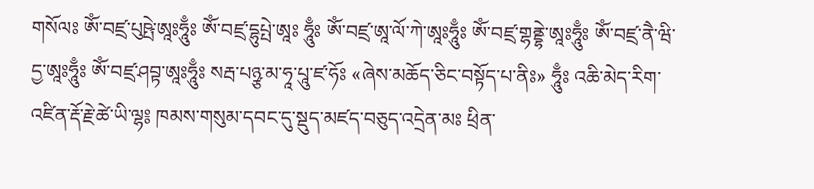གསོལཿ ཨོཾ་བཛྲ་པུཥྤེ་ཨཱཿཧཱུྃཿ ཨོཾ་བཛྲ་དྷུཔྤེ་ཨཱཿ ཧཱུྃཿ ཨོཾ་བཛྲ་ཨཱ་ལོ་ཀེ་ཨཱཿཧཱུྃཿ ཨོཾ་བཛྲ་གྷནྡྷེ་ཨཱཿཧཱུྃཿ ཨོཾ་བཛྲ་ནཻ་ཝི་དྱ་ཨཱཿཧཱུྃཿ ཨོཾ་བཛྲ་ཤབྟ་ཨཱཿཧཱུྃཿ སརྦ་པཉྩ་མ་ཧཱ་པཱུ་ཛ་ཧོཿ «ཞེས་མཆོད་ཅིང་བསྟོད་པ་ནིཿ» ཧཱུྃཿ འཆི་མེད་རིག་འཛིན་རྡོ་རྗེ་ཚེ་ཡི་ལྷ༔ ཁམས་གསུམ་དབང་དུ་སྡུད་མཛད་བཅུད་འདྲེན་མཿ ཕྲིན་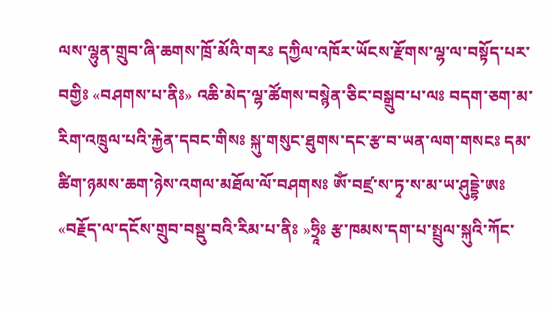ལས་ལྷུན་གྲུབ་ཞི་ཆགས་ཁྲོ་མོའི་གརཿ དཀྱིལ་འཁོར་ཡོངས་རྫོགས་ལྷ་ལ་བསྟོད་པར་བགྱིཿ «བཤགས་པ་ནིཿ» འཆི་མེད་ལྷ་ཚོགས་བསྙེན་ཅིང་བསྒྲུབ་པ་ལཿ བདག་ཅག་མ་རིག་འཁྲུལ་པའི་རྐྱེན་དབང་གིསཿ སྐུ་གསུང་ཐུགས་དང་རྩ་བ་ཡན་ལག་གསངཿ དམ་ཚིག་ཉམས་ཆག་ཉེས་འགལ་མཐོལ་ལོ་བཤགསཿ ཨོཾ་བཛྲ་ས་ཏྭ་ས་མ་ཡ་ཤུདྡྷེ་ཨཿ «བརྗོད་ལ་དངོས་གྲུབ་བསྡུ་བའི་རིམ་པ་ནིཿ »ཧྲཱིཿ རྩ་ཁམས་དག་པ་སྤྲུལ་སྐུའི་ཀོང་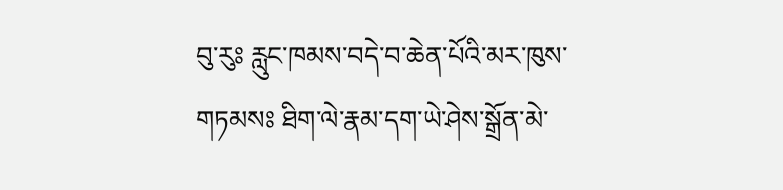བུ་རུཿ རླུང་ཁམས་བདེ་བ་ཆེན་པོའི་མར་ཁུས་གཏམསཿ ཐིག་ལེ་རྣམ་དག་ཡེ་ཤེས་སྒྲོན་མེ་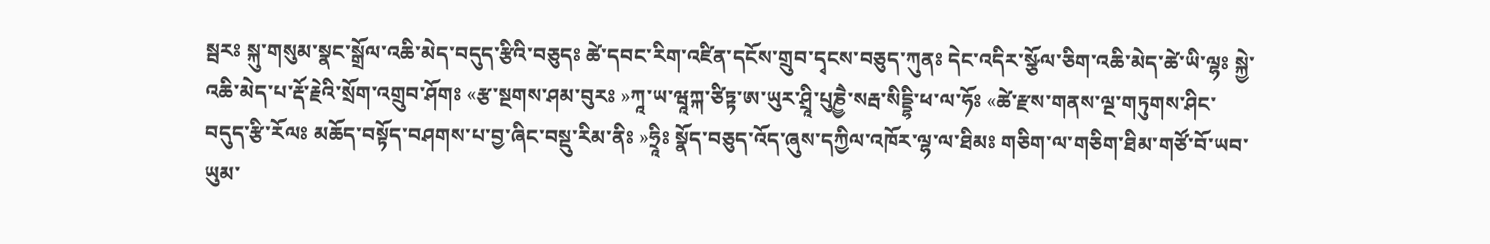སྦརཿ སྐུ་གསུམ་སྣང་སྒྲོལ་འཆི་མེད་བདུད་རྩིའི་བཅུདཿ ཚེ་དབང་རིག་འཛིན་དངོས་གྲུབ་དྭངས་བཅུད་ཀུནཿ དེང་འདིར་སྩོལ་ཅིག་འཆི་མེད་ཚེ་ཡི་ལྷཿ སྐྱེ་འཆི་མེད་པ་རྡོ་རྗེའི་སྲོག་འགྲུབ་ཤོགཿ «རྩ་སྔགས་ཤམ་བུརཿ »ཀཱ་ཡ་ཝཱཀྐ་ཙིཏྟ་ཨ་ཡུར་ཤྲཱི་པུཎྱཻ་སརྦ་སིདྡྷི་ཕ་ལ་ཧོཿ «ཚེ་རྫས་གནས་ལྔ་གཏུགས་ཤིང་བདུད་རྩི་རོལཿ མཆོད་བསྟོད་བཤགས་པ་བྱ་ཞིང་བསྡུ་རིམ་ནིཿ »ཧྲཱིཿ སྣོད་བཅུད་འོད་ཞུས་དཀྱིལ་འཁོར་ལྷ་ལ་ཐིམཿ གཅིག་ལ་གཅིག་ཐིམ་གཙོ་བོ་ཡབ་ཡུམ་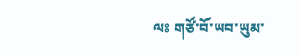ལཿ གཙོ་བོ་ཡབ་ཡུམ་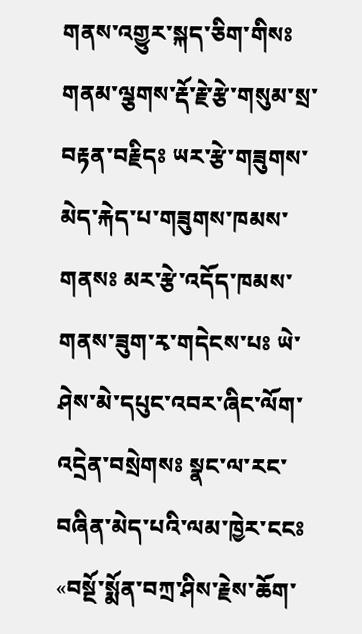གནས་འགྱུར་སྐད་ཅིག་གིསཿ གནམ་ལྕགས་རྡོ་རྗེ་རྩེ་གསུམ་སྲ་བརྟན་བརྗིདཿ ཡར་རྩེ་གཟུགས་མེད་རྐེད་པ་གཟུགས་ཁམས་གནསཿ མར་རྩེ་འདོད་ཁམས་གནས་ཟུག་རྭ་གདེངས་པཿ ཡེ་ཤེས་མེ་དཔུང་འབར་ཞིང་ལོག་འདྲེན་བསྲེགསཿ སྣང་ལ་རང་བཞིན་མེད་པའི་ལམ་ཁྱེར་ངངཿ «བསྔོ་སྨོན་བཀྲ་ཤིས་རྗེས་ཆོག་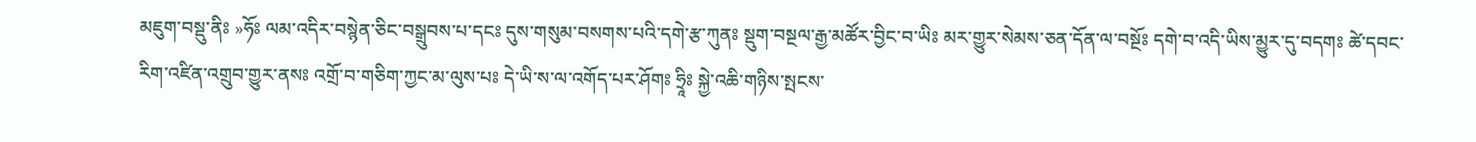མཇུག་བསྡུ་ནིཿ »ཧོཿ ལམ་འདིར་བསྙེན་ཅིང་བསྒྲུབས་པ་དངཿ དུས་གསུམ་བསགས་པའི་དགེ་རྩ་ཀུནཿ སྡུག་བསྔལ་རྒྱ་མཚོར་བྱིང་བ་ཡིཿ མར་གྱུར་སེམས་ཅན་དོན་ལ་བསྔོཿ དགེ་བ་འདི་ཡིས་མྱུར་དུ་བདགཿ ཚེ་དབང་རིག་འཛིན་འགྲུབ་གྱུར་ནསཿ འགྲོ་བ་གཅིག་ཀྱང་མ་ལུས་པཿ དེ་ཡི་ས་ལ་འགོད་པར་ཤོགཿ ཧྲཱིཿ སྐྱེ་འཆི་གཉིས་སྤངས་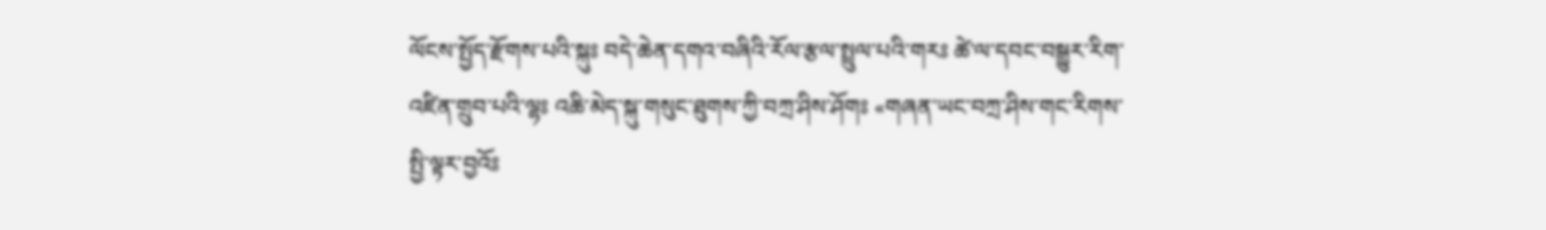ལོངས་སྤྱོད་རྫོགས་པའི་སྐུཿ བདེ་ཆེན་དགའ་བཞིའི་རོལ་རྩལ་སྤྲུལ་པའི་གརཿ ཚེ་ལ་དབང་བསྒྱུར་རིག་འཛིན་གྲུབ་པའི་ལྷཿ འཆི་མེད་སྐུ་གསུང་ཐུགས་ཀྱི་བཀྲ་ཤིས་ཤོགཿ «གཞན་ཡང་བཀྲ་ཤིས་གང་རིགས་སྤྱི་ལྟར་བྱའོཿ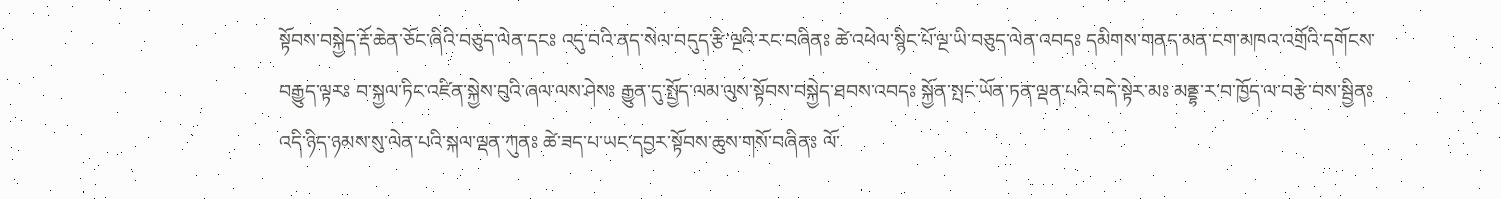སྟོབས་བསྐྱེད་རྡོ་ཆེན་ཅོང་ཞིའི་བཅུད་ལེན་དངཿ འདུ་བའི་ནད་སེལ་བདུད་རྩི་ལྔའི་རང་བཞིནཿ ཚེ་འཕེལ་སྙིང་པོ་ལྔ་ཡི་བཅུད་ལེན་འབདཿ དམིགས་གནད་མན་ངག་མཁའ་འགྲོའི་དགོངས་བརྒྱུད་ལྟརཿ བ་སྐྱལ་ཏིང་འཛིན་སྐྱེས་བུའི་ཞལ་ལས་ཤེསཿ རྒྱུན་དུ་སྤྱོད་ལམ་ལུས་སྟོབས་བསྐྱེད་ཐབས་འབདཿ སྐྱོན་སྤང་ཡོན་ཏན་ལྡན་པའི་བདེ་སྟེར་མཿ མནྡྷ་ར་བ་ཁྱོད་ལ་བརྩེ་བས་སྦྱིནཿ འདི་ཉིད་ཉམས་སུ་ལེན་པའི་སྐལ་ལྡན་ཀུནཿ ཚེ་ཟད་པ་ཡང་དབྱར་སྟོབས་ཆུས་གསོ་བཞིནཿ ལོ་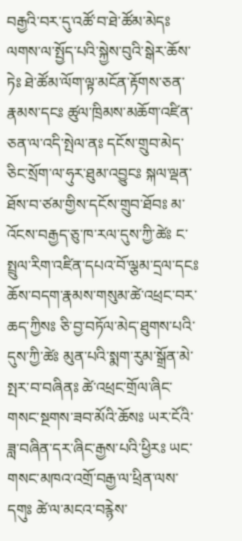བརྒྱའི་བར་དུ་འཚོ་བ་ཐེ་ཚོམ་མེདཿ ལགས་ལ་སྤྱོད་པའི་སྐྱེས་བུའི་སྒེར་ཆོས་ཏེཿ ཐེ་ཚོམ་ལོག་ལྟ་མངོན་རྟོགས་ཅན་རྣམས་དངཿ ཚུལ་ཁྲིམས་མཆོག་འཛིན་ཅན་ལ་འདི་སྤེལ་ནཿ དངོས་གྲུབ་མེད་ཅིང་སྲོག་ལ་ཧུར་ཐུམ་འབྱུངཿ སྐལ་ལྡན་ཐོས་བ་ཙམ་གྱིས་དངོས་གྲུབ་ཐོབཿ མ་འོངས་བརྒྱད་ཅུ་ཁ་རལ་དུས་ཀྱི་ཚེཿ ང་སྤྲུལ་རིག་འཛིན་དཔའ་བོ་ལྕམ་དྲལ་དངཿ ཆོས་བདག་རྣམས་གསུམ་ཚེ་འཕྲང་བར་ཆད་ཀྱིསཿ ཅི་བྱ་བཏོལ་མེད་ཐུགས་པའི་དུས་ཀྱི་ཚེཿ མུན་པའི་སྨག་རུམ་སྒྲོན་མེ་སྤར་བ་བཞིནཿ ཚེ་འཕྲང་གྲོལ་ཞིང་གསང་སྔགས་ཟབ་མོའི་ཆོསཿ ཡར་ངོའི་ཟླ་བཞིན་དར་ཞིང་རྒྱས་པའི་ཕྱིརཿ ཡང་གསང་མཁའ་འགྲོ་བརྒྱ་ལ་ཕྲིན་ལས་དགུཿ ཚེ་ལ་མངའ་བརྙེས་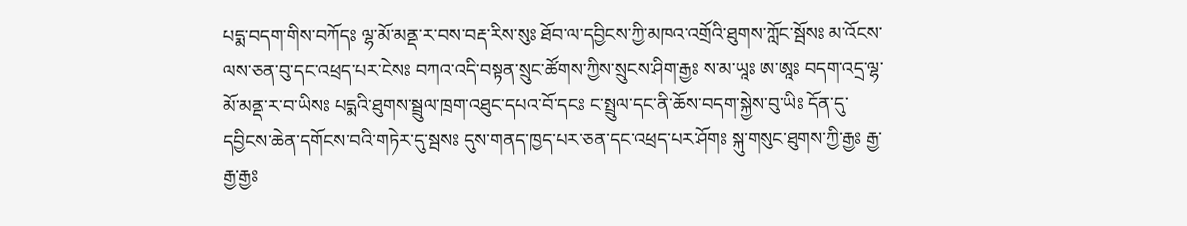པདྨ་བདག་གིས་བཀོདཿ ལྷ་མོ་མནྡ་ར་བས་བརྡ་རིས་སུཿ ཐོབ་ལ་དབྱིངས་ཀྱི་མཁའ་འགྲོའི་ཐུགས་ཀློང་སྦོསཿ མ་འོངས་ལས་ཅན་བུ་དང་འཕྲད་པར་ངེསཿ བཀའ་འདི་བསྟན་སྲུང་ཚོགས་ཀྱིས་སྲུངས་ཤིག་རྒྱཿ ས་མ་ཡཱཿ ཨ་ཨཱཿ བདག་འདྲ་ལྷ་མོ་མནྡ་ར་བ་ཡིསཿ པདྨའི་ཐུགས་སྦྲུལ་ཁྲག་འཐུང་དཔའ་བོ་དངཿ ང་སྤྲུལ་དང་ནི་ཆོས་བདག་སྐྱེས་བུ་ཡིཿ དོན་དུ་དབྱིངས་ཆེན་དགོངས་བའི་གཏེར་དུ་སྦསཿ དུས་གནད་ཁྱད་པར་ཅན་དང་འཕྲད་པར་ཤོགཿ སྐུ་གསུང་ཐུགས་ཀྱི་རྒྱཿ རྒྱ་རྒྱ་རྒྱཿ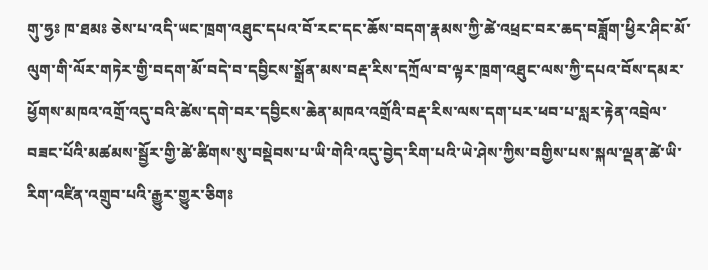གུ་ཧྱཿ ཁ་ཐམཿ ཅེས་པ་འདི་ཡང་ཁྲག་འཐུང་དཔའ་བོ་རང་དང་ཆོས་བདག་རྣམས་ཀྱི་ཚེ་འཕྲང་བར་ཆད་བཟློག་ཕྱིར་ཤིང་མོ་ལུག་གི་ལོར་གཏེར་གྱི་བདག་མོ་བདེ་བ་དབྱིངས་སྒྲོན་མས་བརྡ་རིས་དཀྲོལ་བ་ལྟར་ཁྲག་འཐུང་ལས་ཀྱི་དཔའ་བོས་དམར་ཕྱོགས་མཁའ་འགྲོ་འདུ་བའི་ཚེས་དགེ་བར་དབྱིངས་ཆེན་མཁའ་འགྲོའི་བརྡ་རིས་ལས་དག་པར་ཕབ་པ་སླར་རྟེན་འབྲེལ་བཟང་པོའི་མཚམས་སྦྱོར་གྱི་ཚེ་ཚིགས་སུ་བསྡེབས་པ་ཡི་གེའི་འདུ་བྱེད་རིག་པའི་ཡེ་ཤེས་ཀྱིས་བགྱིས་པས་སྐལ་ལྡན་ཚེ་ཡི་རིག་འཛིན་འགྲུབ་པའི་རྒྱུར་གྱུར་ཅིགཿ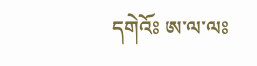དགེའོཿ ཨ་ལ་ལཿ